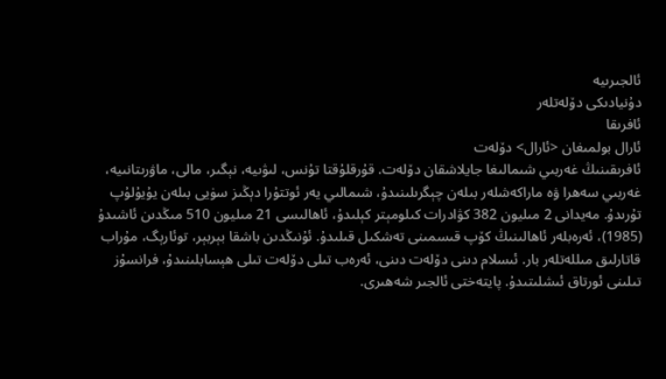ئالجىرىيە
دۇنيادىكى دۆلەتلەر
ئافرىقا
ئارال بولمىغان <ئارال> دۆلەت
ئافرىقىنىڭ غەربىي شىمالىغا جايلاشقان دۆلەت. قۇرقلۇقتا تۇنس، لىۋىيە، نېگىر، مالى، ماۋرىتانىيە، غەربىي سەھرا ۋە ماراكەشلەر بىلەن چېگرىلىنىدۇ، شىمالىي يەر ئوتتۇرا دېڭىز سۈيى بىلەن يۇيۇلۇپ تۇرىدۇ. مەيدانى 2 مىليون 382 كۋادرات كىلومېتر كېلىدۇ، ئاھالىسى 21 مىليون 510 مىڭدىن ئاشىدۇ (1985)، ئەرەبلەر ئاھالىنىڭ كۆپ قىسمىنى تەشكىل قىلىدۇ. ئۇنىڭدىن باشقا بېربېر، توئارېگ، مۇراب قاتارلىق مىللەتلەر بار. ئىسلام دىنى دۆلەت دىنى، ئەرەب تىلى دۆلەت تىلى ھېسابلىنىدۇ، فرانسۇز تىلىنى ئورتاق ئىشلىتىدۇ. پايتەختى ئالجىر شەھىرى.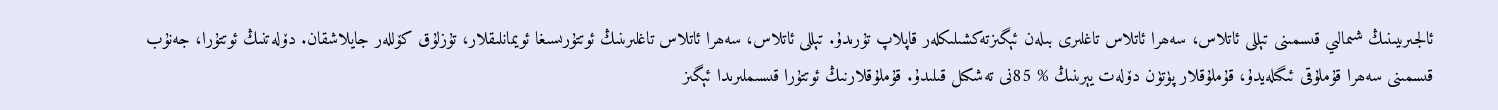ئالجىرىيىنىڭ شىمالىي قىسمىنى تېللى ئاتلاس، سەھرا ئاتلاس تاغلىرى بىلەن ئېگىزتەكشىلىكلەر قاپلاپ تۇرىدۇ. تېللى ئاتلاس، سەھرا ئاتلاس تاغلىرىنىڭ ئوتتۇرىسىغا ئويمانلىقلار، تۇزلۇق كۆللەر جايلاشقان. دۆلەتنىڭ ئوتتۇرا، جەنۇب قىسمىنى سەھرا قۇملۇقى ئىگىلەيدۇ، قۇملۇقلار پۈتۈن دۆلەت يېرىنىڭ % 85نى تەشكىل قىلىدۇ. قۇملۇقلارنىڭ ئوتتۇرا قىسىملىرىدا ئېگىز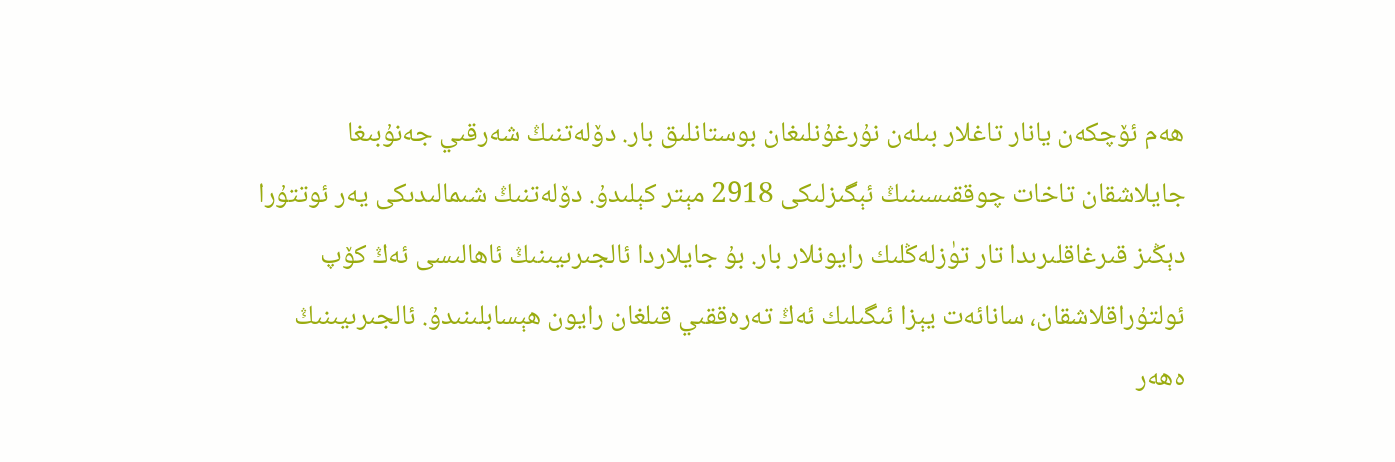ھەم ئۆچكەن يانار تاغلار بىلەن نۇرغۇنلىغان بوستانلىق بار. دۆلەتنىڭ شەرقىي جەنۇبىغا جايلاشقان تاخات چوققىسىنىڭ ئېگىزلىكى 2918 مېتر كېلىدۇ. دۆلەتنىڭ شىمالىدىكى يەر ئوتتۇرا دېڭىز قىرغاقلىرىدا تار تۈزلەڭلىك رايونلار بار. بۇ جايلاردا ئالجىرىيىنىڭ ئاھالىسى ئەڭ كۆپ ئولتۇراقلاشقان، سانائەت يېزا ئىگىلىك ئەڭ تەرەققىي قىلغان رايون ھېسابلىنىدۇ. ئالجىرىيىنىڭ ەھەر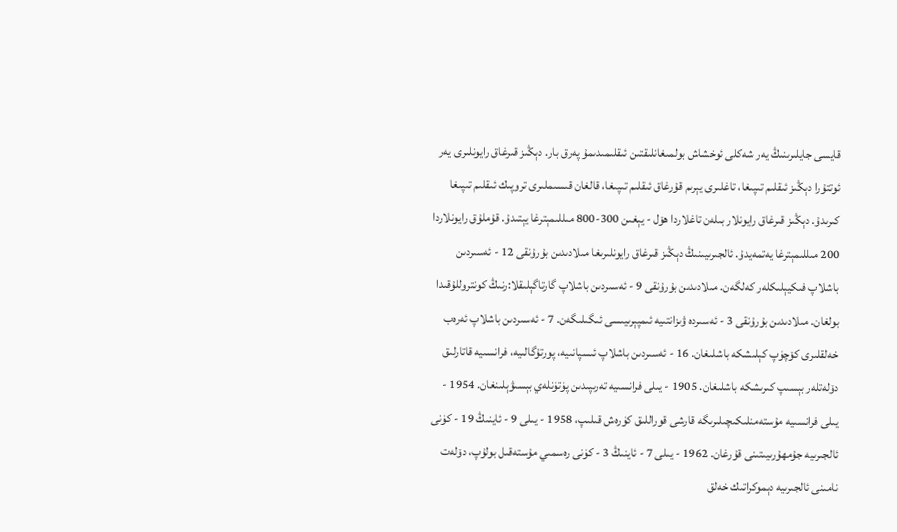قايسى جايلىرىنىڭ يەر شەكلى ئوخشاش بولمىغانلىقتىن ئىقلىمىدىمۇ پەرق بار. دېڭىز قىرغاق رايونلىرى يەر ئوتتۇرا دېڭىز ئىقلىم تىپىغا، تاغلىرى يېرىم قۇرغاق ئىقلىم تىپىغا، قالغان قىسىملىرى تروپىك ئىقلىم تىپىغا كىرىدۇ. دېڭىز قىرغاق رايونلار بىلەن تاغلاردا ھۆل - يېغىن 300-800 مىللىمېترغا يېتىدۇ. قۇملۇق رايونلاردا 200 مىللىمېترغا يەتمەيدۇ. ئالجىرىيىنىڭ دېڭىز قىرغاق رايونلىرىغا مىلادىدىن بۇرۇنقى 12 - ئەسىردىن باشلاپ فىكيېلىكلەر كەلگەن. مىلادىدىن بۇرۇنقى 9 - ئەسىردىن باشلاپ گارتاگېلىقلا:رنىڭ كونتروللۇقىدا بولغان. مىلادىدىن بۇرۇنقى 3 - ئەسىردە ۋىزانتىيە ئىمپېرىيىسى ئىگىلىگەن. 7 - ئەسىردىن باشلاپ ئەرەب خەلقلىرى كۆچۈپ كېلىشكە باشلىغان. 16 - ئەسىردىن باشلاپ ئىسپانىيە، پورتۇگالىيە، فرانسىيە قاتارلىق دۆلەتلەر بېسىپ كىرىشكە باشلىغان. 1905 - يىلى فرانسىيە تەرىپىدىن پۈتۈنلەي بېسىۋېلىنغان. 1954 - يىلى فرانسىيە مۇستەمنلىكىچىلىرىگە قارشى قوراللىق كۈرەش قىلىپ، 1958 - يىلى 9 - ئاينىڭ 19 - كۈنى ئالجىرىيە جۇمھۇرىيىتىنى قۇرغان. 1962 - يىلى 7 - ئاينىڭ 3 - كۈنى رەسمىي مۇستەقىل بولۇپ، دۆلەت نامىنى ئالجىرىيە دېموكراتىك خەلق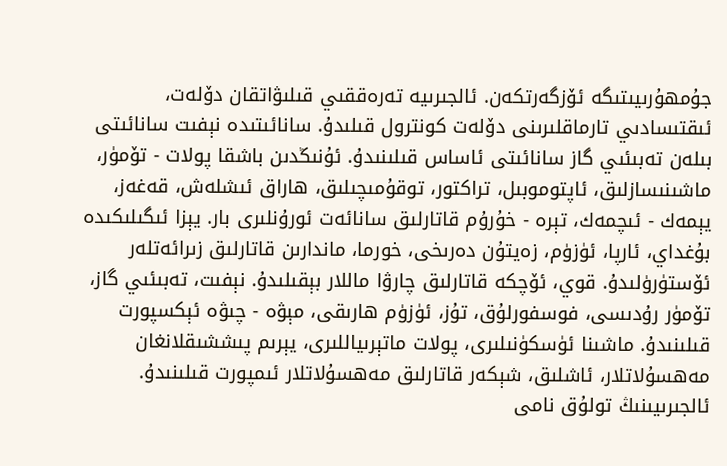جۇمھۇرىيىتىگە ئۆزگەرتكەن. ئالجىرىيە تەرەققىي قىلىۋاتقان دۆلەت، ئىقتىسادىي تارماقلىرىنى دۆلەت كونترول قىلىدۇ. سانائىتىدە نېفىت سانائىتى بىلەن تەبىئىي گاز سانائىتى ئاساس قىلىنىدۇ. ئۇنىڭدىن باشقا پولات - تۆمۈر، ماشىنىسازلىق، ئاپتوموبىل، تراكتور، توقۇمىچىلىق، ھاراق ئىشلەش، قەغەز، يېمەك - ئىچمەك، تېرە - خۇرۇم قاتارلىق سانائەت ئورۇنلىرى بار. يېزا ئىگىلىكىدە بۇغداي، ئارپا، ئۈزۈم، زەيتۇن دەرىخى، خورما، ماندارىن قاتارلىق زىرائەتلەر ئۆستۈرۈلىدۇ. قوي، ئۆچكە قاتارلىق چارۋا ماللار بېقىلىدۇ. نېفىت، تەبىئىي گاز، تۆمۈر رۇدىسى، فوسفورلۇق، تۇز، ئۈزۈم ھارىقى، مېۋە - چىۋە ئېكسپورت قىلىنىدۇ. ماشىنا ئۈسكۈنىلىرى، پولات ماتېرىياللىرى، يېرىم پىششىقلانغان مەھسۇلاتلار، ئاشلىق، شېكەر قاتارلىق مەھسۇلاتلار ئىمپورت قىلىنىدۇ.
ئالجىرىيىنىڭ تولۇق نامى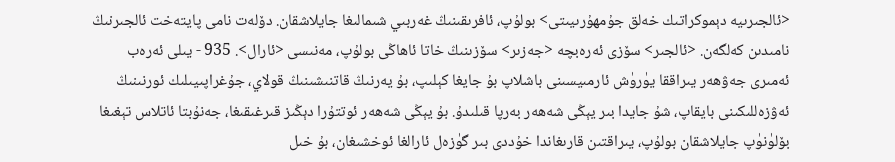<ئالجىرىيە دېموكراتىك خەلق جۇمھۇرىيىتى> بولۇپ، ئافرىقىنىڭ غەربىي شىمالىغا جايلاشقان. دۆلەت نامى پايتەخت ئالجىرنىڭ نامىدىن كەلگەن. <ئالجىر> سۆزى ئەرەبچە <جەزىر> سۆزىنىڭ خاتا ئاھاڭى بولۇپ، مەنىسى <ئارال>. 935 - يىلى ئەرەب ئەمىرى جەۋھەر يىراققا يۈرۈش ئارمىيسىنى باشلاپ بۇ جايغا كېلىپ، بۇ يەرنىڭ قاتنىشىنىڭ قولاي، جۇغراپىيىلىك ئورنىنىڭ ئەۋزەللىكىنى بايقاپ، شۇ جايدا بىر يېڭى شەھەر بەرپا قىلىدۇ. بۇ يېڭى شەھەر ئوتتۇرا دېڭىز قىرغىقىغا، جەنۇبتا ئاتلاس تېغىغا بۆلۈنۈپ جايلاشقان بولۇپ، يىراقتىن قارىغاندا خۇددى بىر گۈزەل ئارالغا ئوخشىغان، بۇ خىل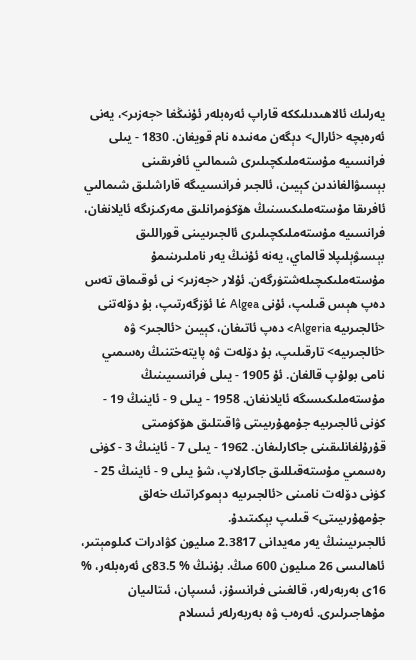يەرلىك ئالاھىدىلىككە قاراپ ئەرەبلەر ئۇنىڭغا <جەزىر>، يەنى ئەرەبچە <ئارال> دېگەن مەنىدە نام قويغان. 1830 - يىلى فرانسىيە مۇستەملىكچىلىرى شىمالىي ئافرىقىنى بېسىۋالغاندىن كېيىن، ئالجىر فرانسىيىگە قاراشلىق شىمالىي ئافرىقا مۇستەملىكىسنىڭ ھۆكۈمرانلىق مەركىزىگە ئايلانغان، فرانسىيە مۇستەملىكچىلىرى ئالجىرىيىنى قوراللىق بېسىۋېلىپلا قالماي، يەنە ئۇنىڭ يەر ناملىرىنىمۇ مۇستەملىكىچىلەشتۈرگەن. ئۇلار <جەزىر> نى ئوقىماق تەس دەپ ھېس قىلىپ، ئۇنى Algea غا ئۆزگەرتىپ، بۇ دۆلەتنى <ئالجىرىيە Algeria> دەپ ئاتىغان، كېيىن <ئالجىر> ۋە <ئالجىرىيە> تارقىلىپ، بۇ دۆلەت ۋە پايتەختنىڭ رەسمىي نامى بولۇپ قالغان. ئۇ 1905 - يىلى فرانسىيىنىڭ مۇستەملىكىسىگە ئايلانغان. 1958 - يىلى 9 - ئاينىڭ 19 - كۈنى ئالجىرىيە جۇمھۇرىيىتى ۋاقىتلىق ھۆكۈمىتى قۇرۇلغانلىقىنى جاكارلىغان. 1962 - يىلى 7 - ئاينىڭ 3 - كۈنى رەسمىي مۇستەقىللىق جاكارلاپ، شۇ يىلى 9 - ئاينىڭ 25 - كۈنى دۆلەت نامىنى <ئالجىرىيە دېموكراتىك خەلق جۇمھۇرىيىتى> قىلىپ بېكىتىدۇ.
ئالجىرىيىنىڭ يەر مەيدانى 2.3817 مىليون كۋادرات كىلومېتىر، ئاھالىسى 26 مىليون 600 مىڭ. بۇنىڭ % 83.5ى ئەرەبلەر، % 16ى بەربەرلەر، قالغىنى فرانسۇز، ئىسپان، ئىتالىيان مۇھاجىرلىرى. ئەرەب ۋە بەربەرلەر ئىسلام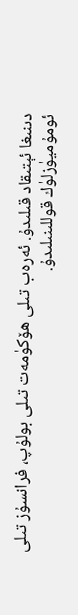دىنىغا ئېتىقاد قىلىدۇ. ئەرەب تىلى ھۆكۈمەت تىلى بولۇپ، فرانسۇز تىلى ئومۇميۈزلۈك قوللىنىلىدۇ.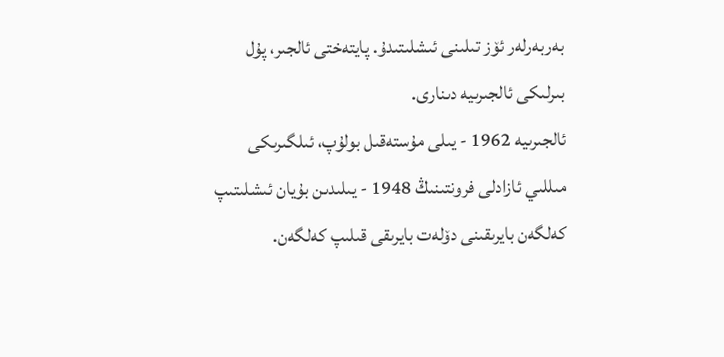بەربەرلەر ئۆز تىلىنى ئىشلىتىدۇ. پايتەختى ئالجىر، پۇل بىرلىكى ئالجىرىيە دىنارى.
ئالجىرىيە 1962 - يىلى مۇستەقىل بولۇپ، ئىلگىرىكى مىللىي ئازادلى فرونتىنىڭ 1948 - يىلىدىن بۇيان ئىشلىتىپ كەلگەن بايرىقىنى دۆلەت بايرىقى قىلىپ كەلگەن.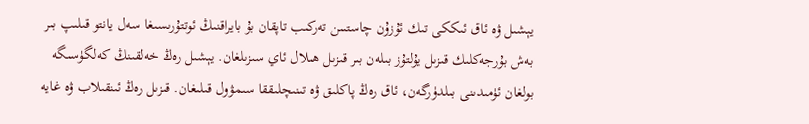يېشىل ۋە ئاق ئىككى تىك ئۇزۇن چاستىىن تەركىب تاپقان بۇ بايراقنىڭ ئوتتۇرىسىغا سەل يانتو قىلىپ بىر بەش بۇرجەكلىك قىزىل يۇلتۇز بىلەن بىر قىزىل ھىلال ئاي سىزىلغان. يېشىل رەڭ خەلقىنڭ كەلگۈسىگە بولغان ئۈمىدىنى بىلدۈرگەن، ئاق رەڭ پاكلىق ۋە تىنىچلىققا سىمۋول قىلىغان. قىزىل رەڭ ئىنقىلاب ۋە غايە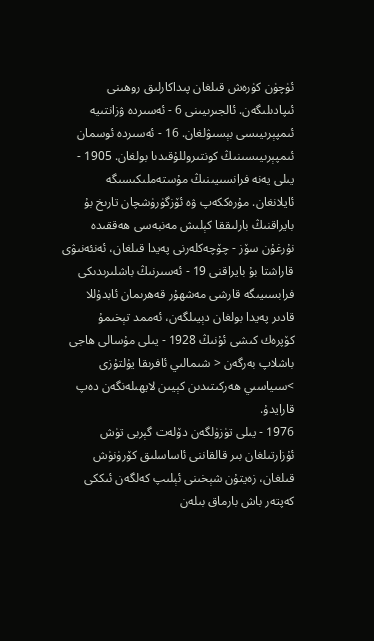ئۈچۈن كۈرەش قىلغان پىداكارلىق روھىنى ئىپادىلىگەن. ئالجىرىيىنى 6 - ئەسىردە ۋزانتىيە ئىمپېرىيىسى بېسىۋلغان. 16 - ئەسىردە ئوسمان ئىمپېرىيىسىنىڭ كونتىروللۇقىدىا بولغان. 1905 - يىلى يەنە فرانسىيىنىڭ مۇستەملىكىسىگە ئايلانغان. مۇرەككەپ ۋە ئۆزگۈرۈشچان تارىخ بۇ بايراقنىڭ بارلىققا كېلىش مەنبەسى ھەققىدە نۇرغۇن سۆز - چۆچەكلەرنى پەيدا قىلغان، ئەنئەنىۋى قاراشتا بۇ بايراقنى 19 - ئەسىرنىڭ باشلىرىدىكى فرابسىيىگە قارشى مەشھۇر قەھرىمان ئابدۇللا قادىر پەيدا بولغان دېيىلگەن، ئەممد تېخىمۇ كۆپرەك كىشى ئۇنىڭ 1928 - يىلى مۇسالى ھاجى باشلاپ بەرگەن < شىمالىي ئافرىقا يۇلتۇزى >سىياسىي ھەركىتىدىن كېيىن لايھىلەنگەن دەپ قارايدۇ.
1976 - يىلى تۈزۈلگەن دۆلەت گېربى تۈش ئۇزارتىلغان بىر قالقاننى ئاساسلىق كۆرۈنۈش قىلغان، زەيتۇن شېخىنى ئېلىپ كەلگەن ئىككى كەپتەر باش بارماق بىلەن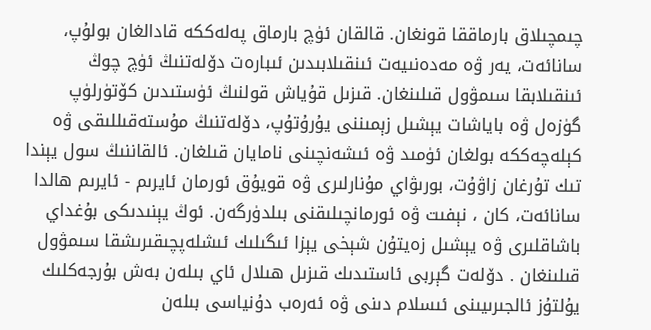چىمچىلاق بارماققا قونغان. قالقان ئۈچ بارماق پەلەككە قادالغان بولۇپ، سانائەت، يەر ۋە مەدەنىيەت ئىنقىلابىدىن ئىبارەت دۆلەتنىڭ ئۈچ چوڭ ئىنقىلابقا سىمۋول قىلىنغان. قىزىل قۇياش قولنىڭ ئۈستىدىن كۆتۈرلۈپ گۈزەل ۋە باياشات يېشىل زېمىننى يۇرۇتۇپ، دۆلەتنىڭ مۇستەقىللىقى ۋە كېلەچەككە بولغان ئۈمىد ۋە ئىشەنچىنى نامايان قىلغان. ئالقاننىڭ سول يېندا تىك تۇرغان زاۋۇت، بورىۋاي مۇنارلىرى ۋە قويۇق ئورمان ئايرىم - ئايرىم ھالدا سانائەت، كان ، نېفىت ۋە ئورمانچىلىقنى بىلدۈرگەن. ئوڭ يېنىدىكى بۇغداي باشاقلىرى ۋە يېشىل زەيتۇن شېخى يېزا ئىگىلىك ئىشلەپچىقىرىشقا سىمۋول قىلىنغان . دۆلەت گېربى ئاستىدىك قىزىل ھىلال ئاي بىلەن بەش بۇرجەكلىك يۇلتۇز ئالجىرىيىنى ئىسلام دىنى ۋە ئەرەب دۇنياسى بىلەن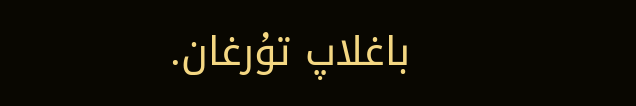باغلاپ تۇرغان.